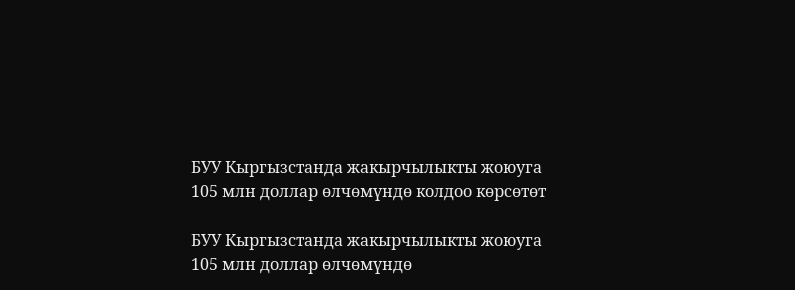БУУ Кыргызстанда жакырчылыкты жоюуга 105 млн доллар өлчөмүндө колдоо көрсөтөт

БУУ Кыргызстанда жакырчылыкты жоюуга 105 млн доллар өлчөмүндө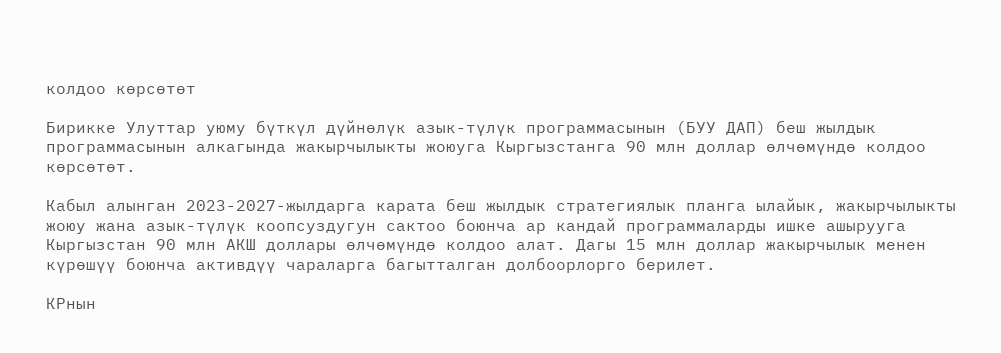колдоо көрсөтөт

Бирикке Улуттар уюму бүткүл дүйнөлүк азык-түлүк программасынын (БУУ ДАП) беш жылдык программасынын алкагында жакырчылыкты жоюуга Кыргызстанга 90 млн доллар өлчөмүндө колдоо көрсөтөт.

Кабыл алынган 2023-2027-жылдарга карата беш жылдык стратегиялык планга ылайык, жакырчылыкты жоюу жана азык-түлүк коопсуздугун сактоо боюнча ар кандай программаларды ишке ашырууга Кыргызстан 90 млн АКШ доллары өлчөмүндө колдоо алат. Дагы 15 млн доллар жакырчылык менен күрөшүү боюнча активдүү чараларга багытталган долбоорлорго берилет.

КРнын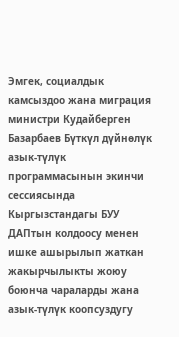Эмгек, социалдык камсыздоо жана миграция министри Кудайберген Базарбаев Бүткүл дүйнөлүк азык-түлүк программасынын экинчи сессиясында Кыргызстандагы БУУ ДАПтын колдоосу менен ишке ашырылып жаткан жакырчылыкты жоюу боюнча чараларды жана азык-түлүк коопсуздугу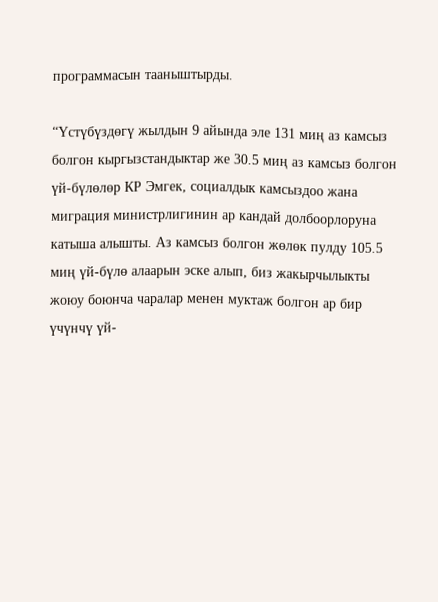программасын тааныштырды.

“Үстүбүздөгү жылдын 9 айында эле 131 миң аз камсыз болгон кыргызстандыктар же 30.5 миң аз камсыз болгон үй-бүлөлөр КР Эмгек, социалдык камсыздоо жана миграция министрлигинин ар кандай долбоорлоруна катыша алышты. Аз камсыз болгон жөлөк пулду 105.5 миң үй-бүлө алаарын эске алып, биз жакырчылыкты жоюу боюнча чаралар менен муктаж болгон ар бир үчүнчү үй-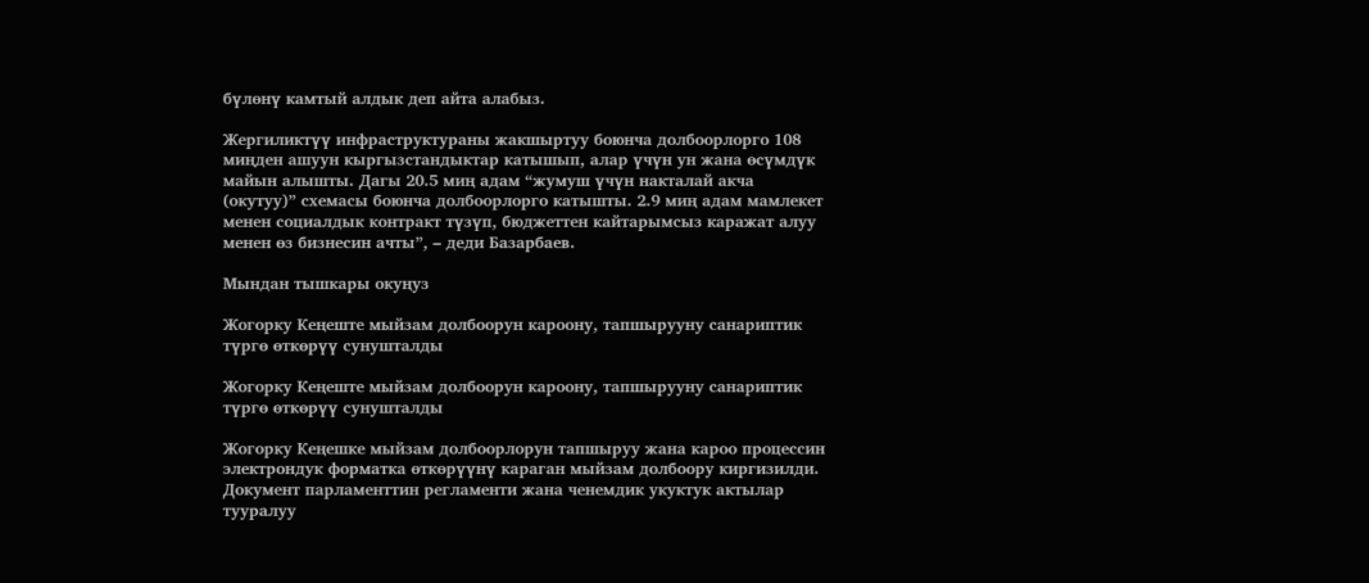бүлөнү камтый алдык деп айта алабыз.

Жергиликтүү инфраструктураны жакшыртуу боюнча долбоорлорго 108 миңден ашуун кыргызстандыктар катышып, алар үчүн ун жана өсүмдүк майын алышты. Дагы 20.5 миң адам “жумуш үчүн накталай акча (окутуу)” схемасы боюнча долбоорлорго катышты. 2.9 миң адам мамлекет менен социалдык контракт түзүп, бюджеттен кайтарымсыз каражат алуу менен өз бизнесин ачты”, – деди Базарбаев.

Мындан тышкары окуңуз

Жогорку Кеңеште мыйзам долбоорун кароону, тапшырууну санариптик түргө өткөрүү сунушталды

Жогорку Кеңеште мыйзам долбоорун кароону, тапшырууну санариптик түргө өткөрүү сунушталды

Жогорку Кеңешке мыйзам долбоорлорун тапшыруу жана кароо процессин электрондук форматка өткөрүүнү караган мыйзам долбоору киргизилди. Документ парламенттин регламенти жана ченемдик укуктук актылар тууралуу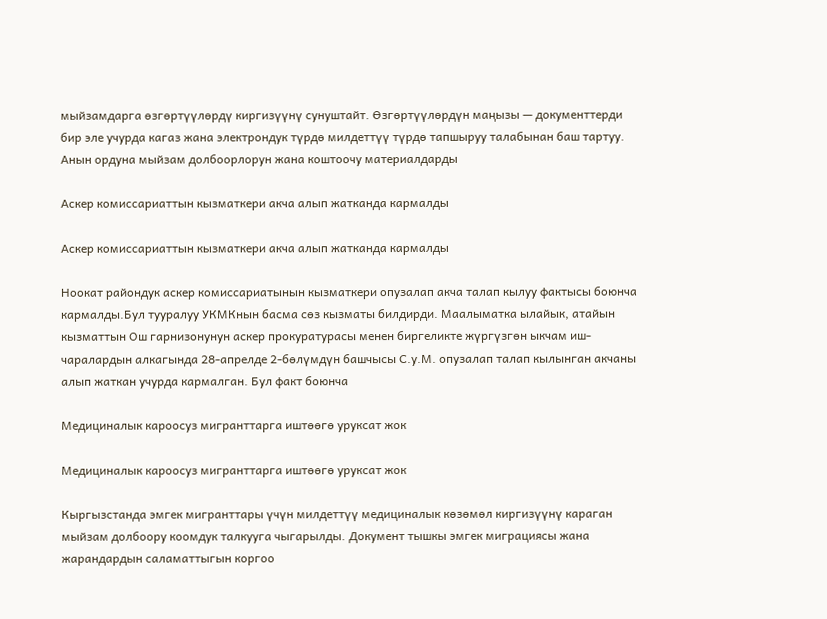мыйзамдарга өзгөртүүлөрдү киргизүүнү сунуштайт. Өзгөртүүлөрдүн маңызы — документтерди бир эле учурда кагаз жана электрондук түрдө милдеттүү түрдө тапшыруу талабынан баш тартуу. Анын ордуна мыйзам долбоорлорун жана коштоочу материалдарды

Аскер комиссариаттын кызматкери акча алып жатканда кармалды

Аскер комиссариаттын кызматкери акча алып жатканда кармалды

Ноокат райондук аскер комиссариатынын кызматкери опузалап акча талап кылуу фактысы боюнча кармалды.Бул тууралуу УКМКнын басма сөз кызматы билдирди. Маалыматка ылайык, атайын кызматтын Ош гарнизонунун аскер прокуратурасы менен биргеликте жүргүзгөн ыкчам иш-чаралардын алкагында 28-апрелде 2-бөлүмдүн башчысы С.у.М. опузалап талап кылынган акчаны алып жаткан учурда кармалган. Бул факт боюнча

Медициналык кароосуз мигранттарга иштөөгө уруксат жок

Медициналык кароосуз мигранттарга иштөөгө уруксат жок

Кыргызстанда эмгек мигранттары үчүн милдеттүү медициналык көзөмөл киргизүүнү караган мыйзам долбоору коомдук талкууга чыгарылды. Документ тышкы эмгек миграциясы жана жарандардын саламаттыгын коргоо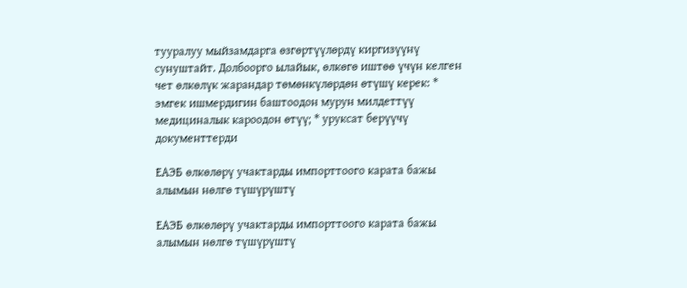тууралуу мыйзамдарга өзгөртүүлөрдү киргизүүнү сунуштайт. Долбоорго ылайык, өлкөгө иштөө үчүн келген чет өлкөлүк жарандар төмөнкүлөрдөн өтүшү керек: * эмгек ишмердигин баштоодон мурун милдеттүү медициналык кароодон өтүү; * уруксат берүүчү документтерди

ЕАЭБ өлкөлөрү учактарды импорттоого карата бажы алымын нөлгө түшүрүштү

ЕАЭБ өлкөлөрү учактарды импорттоого карата бажы алымын нөлгө түшүрүштү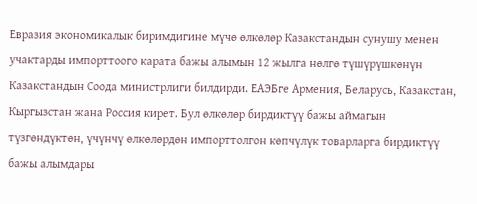Евразия экономикалык биримдигине мүчө өлкөлөр Казакстандын сунушу менен учактарды импорттоого карата бажы алымын 12 жылга нөлгө түшүрүшкөнүн Казакстандын Соода министрлиги билдирди. ЕАЭБге Армения, Беларусь, Казакстан, Кыргызстан жана Россия кирет. Бул өлкөлөр бирдиктүү бажы аймагын түзгөндүктөн, үчүнчү өлкөлөрдөн импорттолгон көпчүлүк товарларга бирдиктүү бажы алымдары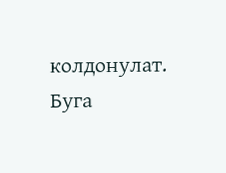колдонулат. Буга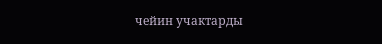чейин учактарды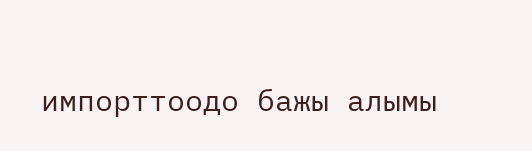импорттоодо бажы алымы